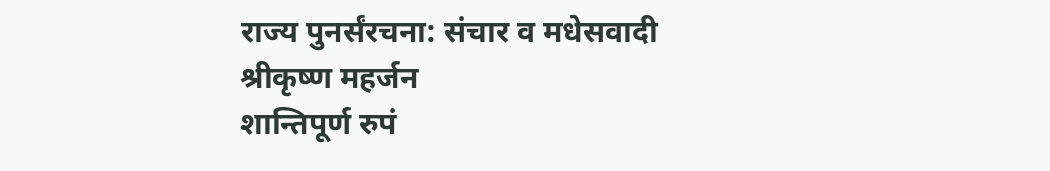राज्य पुनर्संरचना: संचार व मधेसवादी
श्रीकृष्ण महर्जन
शान्तिपूर्ण रुपं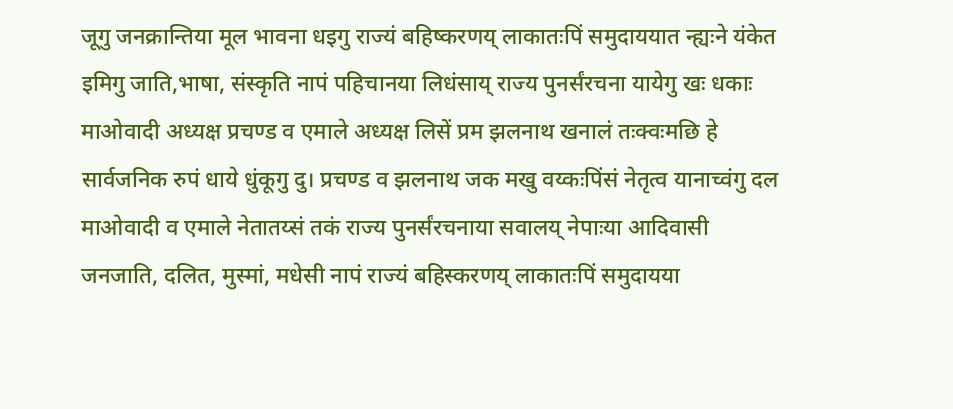जूगु जनक्रान्तिया मूल भावना धइगु राज्यं बहिष्करणय् लाकातःपिं समुदाययात न्ह्यःने यंकेत इमिगु जाति,भाषा, संस्कृति नापं पहिचानया लिधंसाय् राज्य पुनर्संरचना यायेगु खः धकाः माओवादी अध्यक्ष प्रचण्ड व एमाले अध्यक्ष लिसें प्रम झलनाथ खनालं तःक्वःमछि हे सार्वजनिक रुपं धाये धुंकूगु दु। प्रचण्ड व झलनाथ जक मखु वय्कःपिंसं नेतृत्व यानाच्वंगु दल माओवादी व एमाले नेतातय्सं तकं राज्य पुनर्संरचनाया सवालय् नेपाःया आदिवासी जनजाति, दलित, मुस्मां, मधेसी नापं राज्यं बहिस्करणय् लाकातःपिं समुदायया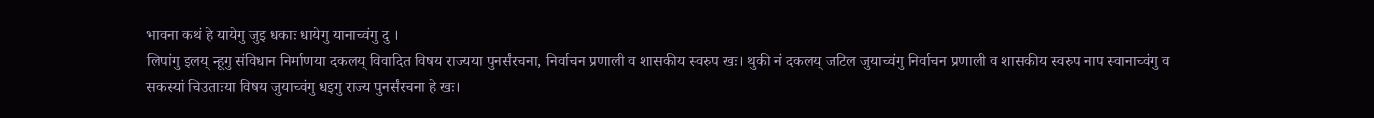भावना कथं हे यायेगु जुइ धकाः धायेगु यानाच्वंगु दु ।
लिपांगु इलय् न्हूगु संविधान निर्माणया दकलय् विवादित विषय राज्यया पुनर्संरचना, निर्वाचन प्रणाली व शासकीय स्वरुप खः। थुकी नं दकलय् जटिल जुयाच्वंगु निर्वाचन प्रणाली व शासकीय स्वरुप नाप स्वानाच्वंगु व सकस्यां चिउताःया विषय जुयाच्वंगु धइगु राज्य पुनर्संरचना हे खः।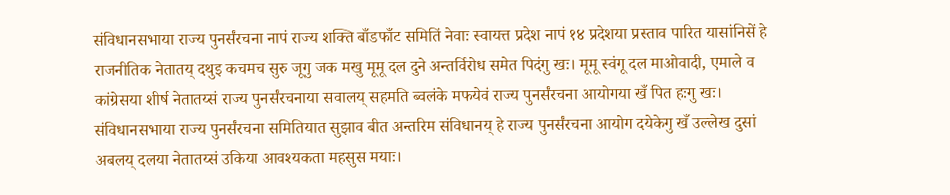संविधानसभाया राज्य पुनर्संरचना नापं राज्य शक्ति बाँडफाँट समितिं नेवाः स्वायत्त प्रदेश नापं १४ प्रदेशया प्रस्ताव पारित यासांनिसें हे राजनीतिक नेतातय् दथुइ कचमच सुरु जूगु जक मखु मूमू दल दुने अन्तर्विरोध समेत पिदंगु खः। मूमू स्वंगू दल माओवादी, एमाले व कांग्रेसया शीर्ष नेतातय्सं राज्य पुनर्संरचनाया सवालय् सहमति ब्वलंके मफयेवं राज्य पुनर्संरचना आयोगया खँ पित हःगु खः। संविधानसभाया राज्य पुनर्संरचना समितियात सुझाव बीत अन्तरिम संविधानय् हे राज्य पुनर्संरचना आयोग दयेकेगु खँ उल्लेख दुसां अबलय् दलया नेतातय्सं उकिया आवश्यकता महसुस मयाः।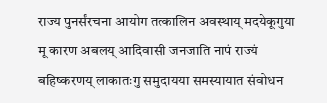राज्य पुनर्संरचना आयोग तत्कालिन अवस्थाय् मदयेकूगुया मू कारण अबलय् आदिवासी जनजाति नापं राज्यं बहिष्करणय् लाकातःगु समुदायया समस्यायात संवोधन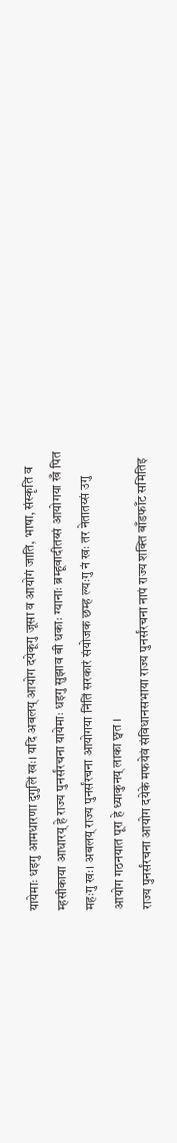यायेमाः धइगु आमधारणा दुगुलिं खः। यदि अबलय् आयोग दयेकूगु जूसा व आयोगं जाति, भाषा, संस्कृति व म्हसीकाया आधारय् हे राज्य पुनर्संरचना यायेमाः धइगु सुझाव बी धकाः ग्यानाः ब्रम्हूवादीतय्सं आयोगया खँ पित महःगु खः। अबलय् राज्य पुनर्संरचना आयोगया निंतिं सरकारं संयोजक छम्ह ल्यःगु नं खः तर नेतातय्सं उगु आयोग गठनयात पूरा हे ध्याकुनय् लाका छ्वत ।
राज्य पुनर्संरचना आयोग दयेके मफयेवं संविधानसभाया राज्य पुनर्संरचना नापं राज्य शक्ति बाँडफाँट समितिइ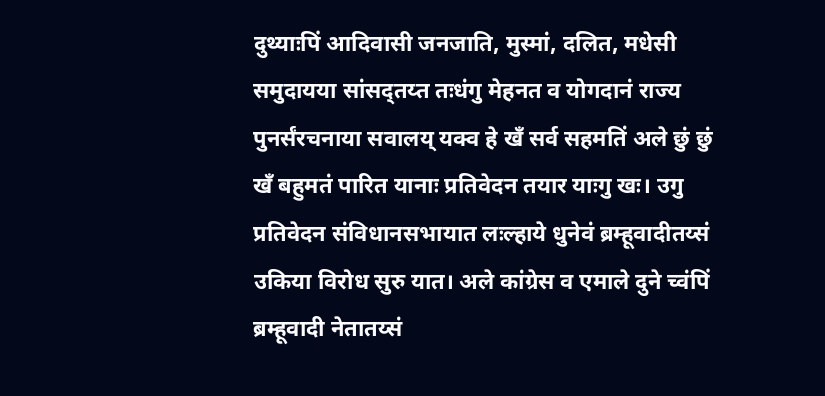दुथ्याःपिं आदिवासी जनजाति, मुस्मां, दलित, मधेसी समुदायया सांसद्तय्त तःधंगु मेहनत व योगदानं राज्य पुनर्संरचनाया सवालय् यक्व हे खँ सर्व सहमतिं अले छुं छुं खँ बहुमतं पारित यानाः प्रतिवेदन तयार याःगु खः। उगु प्रतिवेदन संविधानसभायात लःल्हाये धुनेवं ब्रम्हूवादीतय्सं उकिया विरोध सुरु यात। अले कांग्रेस व एमाले दुने च्वंपिं ब्रम्हूवादी नेतातय्सं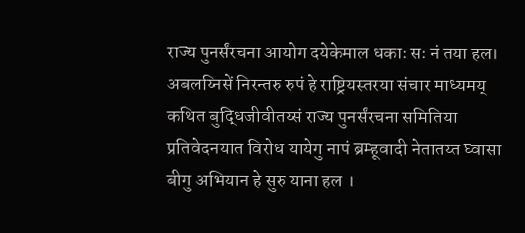राज्य पुनर्संरचना आयोग दयेकेमाल धकाः सः नं तया हल। अबलय्निसें निरन्तरु रुपं हे राष्ट्रियस्तरया संचार माध्यमय् कथित बुद्धिजीवीतय्सं राज्य पुनर्संरचना समितिया प्रतिवेदनयात विरोध यायेगु नापं ब्रम्हूवादी नेतातय्त घ्वासा बीगु अभियान हे सुरु याना हल ।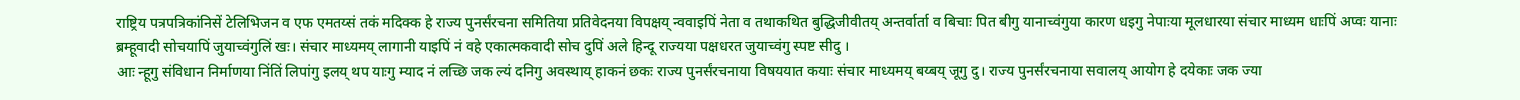राष्ट्रिय पत्रपत्रिकांनिसें टेलिभिजन व एफ एमतय्सं तकं मदिक्क हे राज्य पुनर्संरचना समितिया प्रतिवेदनया विपक्षय् न्ववाइपिं नेता व तथाकथित बुद्धिजीवीतय् अन्तर्वार्ता व बिचाः पित बीगु यानाच्वंगुया कारण धइगु नेपाःया मूलधारया संचार माध्यम धाःपिं अप्वः यानाः ब्रम्हूवादी सोचयापिं जुयाच्वंगुलिं खः। संचार माध्यमय् लागानी याइपिं नं वहे एकात्मकवादी सोच दुपिं अले हिन्दू राज्यया पक्षधरत जुयाच्वंगु स्पष्ट सीदु ।
आः न्हूगु संविधान निर्माणया निंतिं लिपांगु इलय् थप याःगु म्याद नं लच्छि जक ल्यं दनिगु अवस्थाय् हाकनं छकः राज्य पुनर्संरचनाया विषययात कयाः संचार माध्यमय् बय्बय् जूगु दु। राज्य पुनर्संरचनाया सवालय् आयोग हे दयेकाः जक ज्या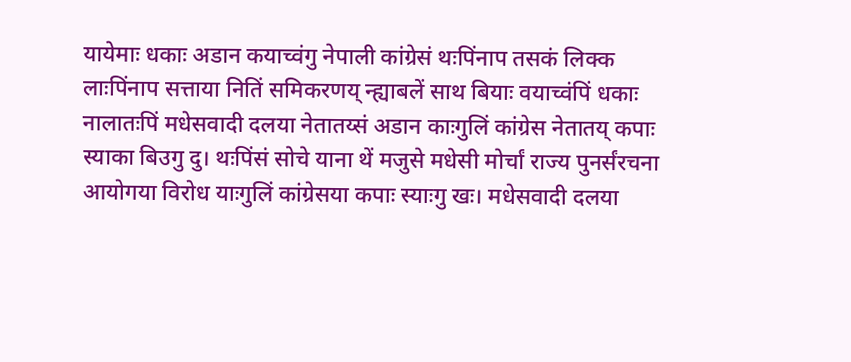यायेमाः धकाः अडान कयाच्वंगु नेपाली कांग्रेसं थःपिंनाप तसकं लिक्क लाःपिंनाप सत्ताया नितिं समिकरणय् न्ह्याबलें साथ बियाः वयाच्वंपिं धकाः नालातःपिं मधेसवादी दलया नेतातय्सं अडान काःगुलिं कांग्रेस नेतातय् कपाः स्याका बिउगु दु। थःपिंसं सोचे याना थें मजुसे मधेसी मोर्चां राज्य पुनर्संरचना आयोगया विरोध याःगुलिं कांग्रेसया कपाः स्याःगु खः। मधेसवादी दलया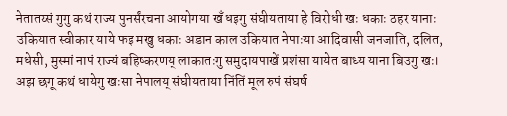नेतातय्सं गुगु कथं राज्य पुनर्संरचना आयोगया खँ धइगु संघीयताया हे विरोधी खः धकाः ठहर यानाः उकियात स्वीकार याये फइ मखु धकाः अडान काल उकियात नेपाःया आदिवासी जनजाति, दलित, मधेसी, मुस्मां नापं राज्यं बहिष्करणय् लाकातःगु समुदायपाखें प्रशंसा यायेत बाध्य याना बिउगु खः। अझ छगू कथं धायेगु खःसा नेपालय् संघीयताया निंतिं मूल रुपं संघर्ष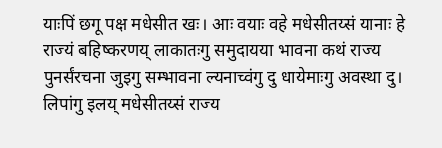याःपिं छगू पक्ष मधेसीत खः। आः वयाः वहे मधेसीतय्सं यानाः हे राज्यं बहिष्करणय् लाकातःगु समुदायया भावना कथं राज्य पुनर्संरचना जुइगु सम्भावना ल्यनाच्वंगु दु धायेमाःगु अवस्था दु। लिपांगु इलय् मधेसीतय्सं राज्य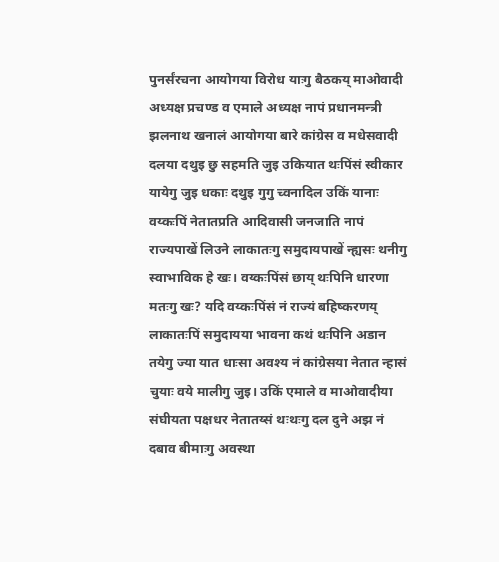पुनर्संरचना आयोगया विरोध याःगु बैठकय् माओवादी अध्यक्ष प्रचण्ड व एमाले अध्यक्ष नापं प्रधानमन्त्री झलनाथ खनालं आयोगया बारे कांग्रेस व मधेसवादी दलया दथुइ छु सहमति जुइ उकियात थःपिंसं स्वीकार यायेगु जुइ धकाः दथुइ गुगु च्वनादिल उकिं यानाः वय्कःपिं नेतातप्रति आदिवासी जनजाति नापं राज्यपाखें लिउने लाकातःगु समुदायपाखें न्ह्यसः थनीगु स्वाभाविक हे खः। वय्कःपिंसं छाय् थःपिनि धारणा मतःगु खः? यदि वय्कःपिंसं नं राज्यं बहिष्करणय् लाकातःपिं समुदायया भावना कथं थःपिनि अडान तयेगु ज्या यात धाःसा अवश्य नं कांग्रेसया नेतात न्हासं चुयाः वये मालीगु जुइ। उकिं एमाले व माओवादीया संघीयता पक्षधर नेतातय्सं थःथःगु दल दुने अझ नं दबाव बीमाःगु अवस्था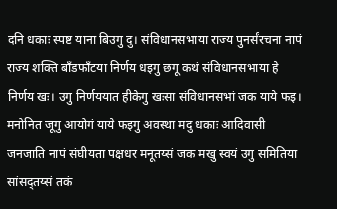दनि धकाः स्पष्ट याना बिउगु दु। संविधानसभाया राज्य पुनर्संरचना नापं राज्य शक्ति बाँडफाँटया निर्णय धइगु छगू कथं संविधानसभाया हे निर्णय खः। उगु निर्णययात हीकेगु खःसा संविधानसभां जक याये फइ। मनोनित जूगु आयोगं याये फइगु अवस्था मदु धकाः आदिवासी जनजाति नापं संघीयता पक्षधर मनूतय्सं जक मखु स्वयं उगु समितिया सांसद्तय्सं तकं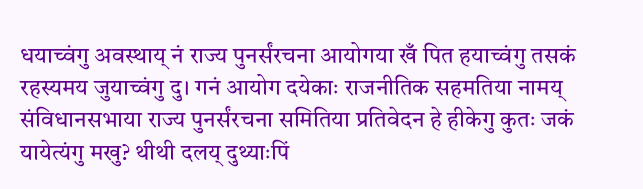धयाच्वंगु अवस्थाय् नं राज्य पुनर्संरचना आयोगया खँ पित हयाच्वंगु तसकं रहस्यमय जुयाच्वंगु दु। गनं आयोग दयेकाः राजनीतिक सहमतिया नामय् संविधानसभाया राज्य पुनर्संरचना समितिया प्रतिवेदन हे हीकेगु कुतः जकं यायेत्यंगु मखु? थीथी दलय् दुथ्याःपिं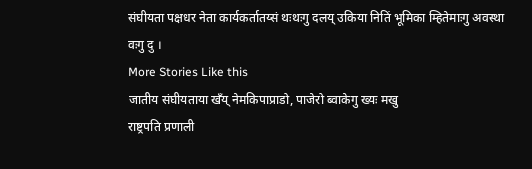संघीयता पक्षधर नेता कार्यकर्तातय्सं थःथःगु दलय् उकिया नितिं भूमिका म्हितेमाःगु अवस्था वःगु दु ।
More Stories Like this
जातीय संघीयताया खँय् नेमकिपाप्राडो, पाजेरो ब्वाकेगु ख्यः मखु
राष्ट्रपति प्रणाली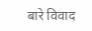बारे विवाद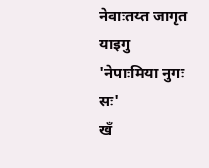नेवाःतय्त जागृत याइगु 'नेपाःमिया नुगः सः'
खँ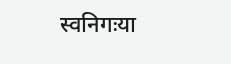स्वनिगःया